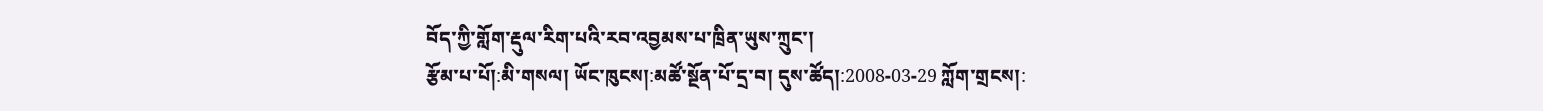བོད་ཀྱི་གློག་རྡུལ་རིག་པའི་རབ་འབྱམས་པ་ཁྲིན་ཡུས་ཀྲུང་།
རྩོམ་པ་པོ།:མི་གསལ། ཡོང་ཁུངས།:མཚོ་སྔོན་པོ་དྲ་བ། དུས་ཚོད།:2008-03-29 ཀློག་གྲངས།: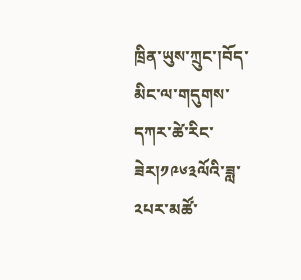ཁྲིན་ཡུས་ཀྲུང་།བོད་མིང་ལ་གདུགས་དཀར་ཚེ་རིང་ཟེར།༡༩༦༣ལོའི་ཟླ་༢པར་མཚོ་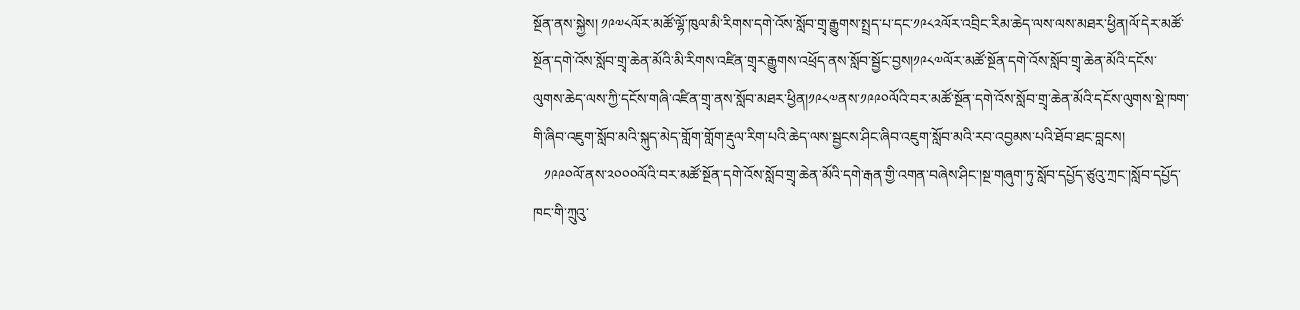སྔོན་ནས་སྐྱེས། ༡༩༧༨ལོར་མཚོ་ལྷོ་ཁུལ་མི་རིགས་དགེ་འོས་སློབ་གྲྭ་རྒྱུགས་སྤྲད་པ་དང་༡༩༨༢ལོར་འབྲིང་རིམ་ཆེད་ལས་ལས་མཐར་ཕྱིན།ལོ་དེར་མཚོ་སྔོན་དགེ་འོས་སློབ་གྲྭ་ཆེན་མོའི་མི་རིགས་འཛིན་གྲྭར་རྒྱུགས་འཕྲོད་ནས་སློབ་སྦྱོང་བྱས།༡༩༨༧ལོར་མཚོ་སྔོན་དགེ་འོས་སློབ་གྲྭ་ཆེན་མོའི་དངོས་ལུགས་ཆེད་ལས་ཀྱི་དངོས་གཞི་འཛིན་གྲྭ་ནས་སློབ་མཐར་ཕྱིན།༡༩༨༧ནས་༡༩༩༠ལོའི་བར་མཚོ་སྔོན་དགེ་འོས་སློབ་གྲྭ་ཆེན་མོའི་དངོས་ལུགས་སྡེ་ཁག་གི་ཞིབ་འཇུག་སློབ་མའི་སྐུད་མེད་གློག་གློག་རྡུལ་རིག་པའི་ཆེད་ལས་སྦྱངས་ཤིང་ཞིབ་འཇུག་སློབ་མའི་རབ་འབྱམས་པའི་ཐོབ་ཐང་བླངས།
   ༡༩༩༠ལོ་ནས་༢༠༠༠ལོའི་བར་མཚོ་སྔོན་དགེ་འོས་སློབ་གྲྭ་ཆེན་མོའི་དགེ་རྒན་གྱི་འགན་བཞེས་ཤིང་།སྔ་གཞུག་ཏུ་སློབ་དཔྱོད་ཙུའུ་ཀྲང་།སློབ་དཔྱོད་ཁང་གི་ཀྲུའུ་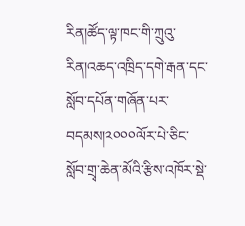རིན།ཚོད་ལྟ་ཁང་གི་ཀྲུའུ་རིན།འཆད་འཁྲིད་དགེ་རྒན་དང་སློབ་དཔོན་གཞོན་པར་བདམས།༢༠༠༠ལོར་པེ་ཅིང་སློབ་གྲྭ་ཆེན་མོའི་རྩིས་འཁོར་སྡེ་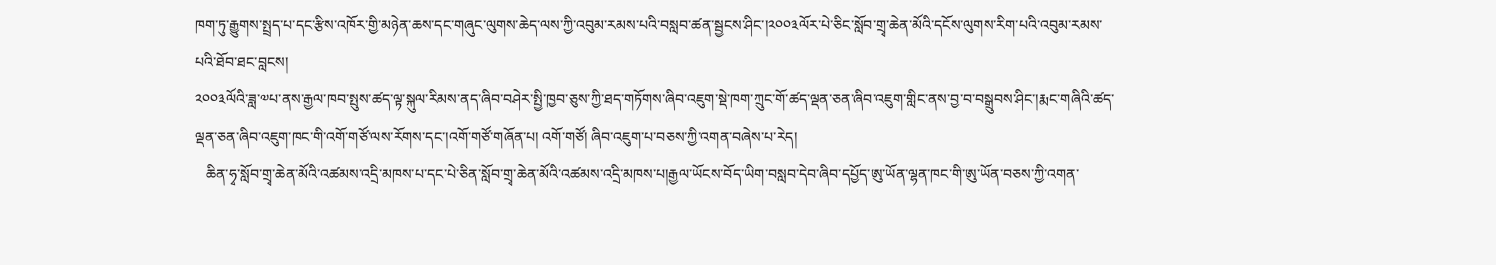ཁག་ཏུ་རྒྱུགས་སྤྲད་པ་དང་རྩིས་འཁོར་གྱི་མཉེན་ཆས་དང་གཞུང་ལུགས་ཆེད་ལས་ཀྱི་འབུམ་རམས་པའི་བསླབ་ཚན་སྦྱངས་ཤིང་།༢༠༠༣ལོར་པེ་ཅིང་སློབ་གྲྭ་ཆེན་མོའི་དངོས་ལུགས་རིག་པའི་འབུམ་རམས་པའི་ཐོབ་ཐང་བླངས།
༢༠༠༣ལོའི་ཟླ་༧པ་ནས་རྒྱལ་ཁབ་སྤུས་ཚད་ལྟ་སྐུལ་རིམས་ནད་ཞིབ་བཤེར་སྤྱི་ཁྱབ་ཅུས་ཀྱི་ཐད་གཏོགས་ཞིབ་འཇུག་སྡེ་ཁག་ཀྲུང་གོ་ཚད་ལྡན་ཅན་ཞིབ་འཇུག་གླིང་ནས་བྱ་བ་བསྒྲུབས་ཤིང་།རྨང་གཞིའི་ཚད་ལྡན་ཅན་ཞིབ་འཇུག་ཁང་གི་འགོ་གཙོ་ལས་རོགས་དང་།འགོ་གཙོ་གཞོན་པ། འགོ་གཙོ། ཞིབ་འཇུག་པ་བཅས་ཀྱི་འགན་བཞེས་པ་རེད།
   ཆིན་ཧྭ་སློབ་གྲྭ་ཆེན་མོའི་འཚམས་འདྲི་མཁས་པ་དང་པེ་ཅིན་སློབ་གྲྭ་ཆེན་མོའི་འཚམས་འདྲི་མཁས་པ།རྒྱལ་ཡོངས་བོད་ཡིག་བསླབ་དེབ་ཞིབ་དཔྱོད་ཨུ་ཡོན་ལྷན་ཁང་གི་ཨུ་ཡོན་བཅས་ཀྱི་འགན་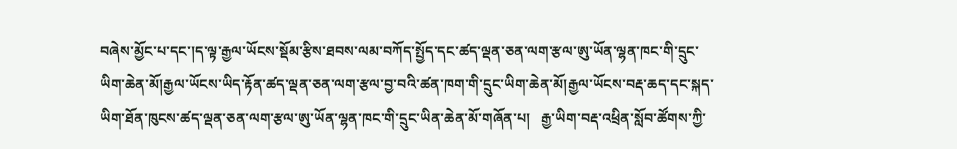བཞེས་མྱོང་པ་དང་།ད་ལྟ་རྒྱལ་ཡོངས་སྡོམ་རྩིས་ཐབས་ལམ་བཀོད་སྤྱོད་དང་ཚད་ལྡན་ཅན་ལག་རྩལ་ཨུ་ཡོན་ལྷན་ཁང་གི་དྲུང་ཡིག་ཆེན་མོ།རྒྱལ་ཡོངས་ཡིད་རྟོན་ཚད་ལྡན་ཅན་ལག་རྩལ་བྱ་བའི་ཚན་ཁག་གི་དྲུང་ཡིག་ཆེན་མོ།རྒྱལ་ཡོངས་བརྡ་ཆད་དང་སྐད་ཡིག་ཐོན་ཁུངས་ཚད་ལྡན་ཅན་ལག་རྩལ་ཨུ་ཡོན་ལྷན་ཁང་གི་དྲུང་ཡིན་ཆེན་མོ་གཞོན་པ།   རྒྱ་ཡིག་བརྡ་འཕྲིན་སློབ་ཚོགས་ཀྱི་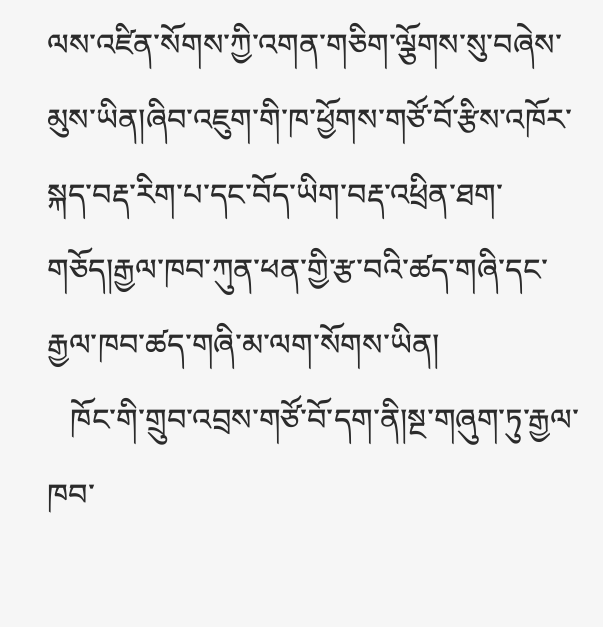ལས་འཛིན་སོགས་ཀྱི་འགན་གཅིག་ལྕོགས་སུ་བཞེས་མུས་ཡིན།ཞིབ་འཇུག་གི་ཁ་ཕྱོགས་གཙོ་བོ་རྩིས་འཁོར་སྐད་བརྡ་རིག་པ་དང་བོད་ཡིག་བརྡ་འཕྲིན་ཐག་གཅོད།རྒྱལ་ཁབ་ཀུན་ཕན་གྱི་རྩ་བའི་ཚད་གཞི་དང་རྒྱལ་ཁབ་ཚད་གཞི་མ་ལག་སོགས་ཡིན།
   ཁོང་གི་གྲུབ་འབྲས་གཙོ་བོ་དག་ནི།སྔ་གཞུག་ཏུ་རྒྱལ་ཁབ་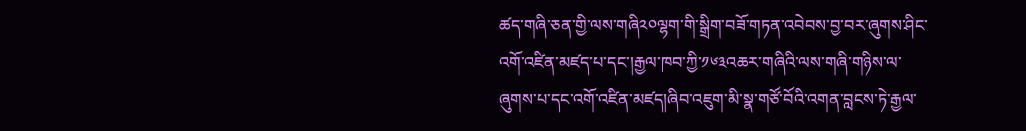ཚད་གཞི་ཅན་གྱི་ལས་གཞི༢༠ལྷག་གི་སྒྲིག་བཟོ་གཏན་འབེབས་བྱ་བར་ཞུགས་ཤིང་འགོ་འཛིན་མཛད་པ་དང་།རྒྱལ་ཁབ་ཀྱི་༡༦༣འཆར་གཞིའི་ལས་གཞི་གཉིས་ལ་ཞུགས་པ་དང་འགོ་འཛིན་མཛད།ཞིབ་འཇུག་མི་སྣ་གཙོ་བོའི་འགན་བླངས་ཏེ་རྒྱལ་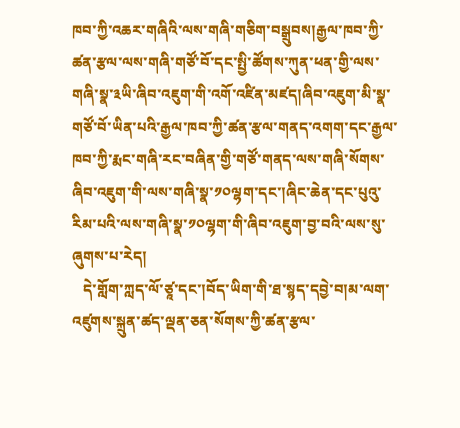ཁབ་ཀྱི་འཆར་གཞིའི་ལས་གཞི་གཅིག་བསྒྲུབས།རྒྱལ་ཁབ་ཀྱི་ཚན་རྩལ་ལས་གཞི་གཙོ་བོ་དང་སྤྱི་ཚོགས་ཀུན་ཕན་གྱི་ལས་གཞི་སྣ་༣ཡི་ཞིབ་འཇུག་གི་འགོ་འཛིན་མཛད།ཞིབ་འཇུག་མི་སྣ་གཙོ་བོ་ཡིན་པའི་རྒྱལ་ཁབ་ཀྱི་ཚན་རྩལ་གནད་འགག་དང་རྒྱལ་ཁབ་ཀྱི་རྨང་གཞི་རང་བཞིན་གྱི་གཙོ་གནད་ལས་གཞི་སོགས་ཞིབ་འཇུག་གི་ལས་གཞི་སྣ་༡༠ལྷག་དང་།ཞིང་ཆེན་དང་པུའུ་རིམ་པའི་ལས་གཞི་སྣ་༡༠ལྷག་གི་ཞིབ་འཇུག་བྱ་བའི་ལས་སུ་ཞུགས་པ་རེད།
   དེ་གློག་ཀླད་ལོ་ཙཱ་དང་།བོད་ཡིག་གི་ཐ་སྙད་དབྱེ་བ།མ་ལག་འཛུགས་སྐྲུན་ཚད་ལྡན་ཅན་སོགས་ཀྱི་ཚན་རྩལ་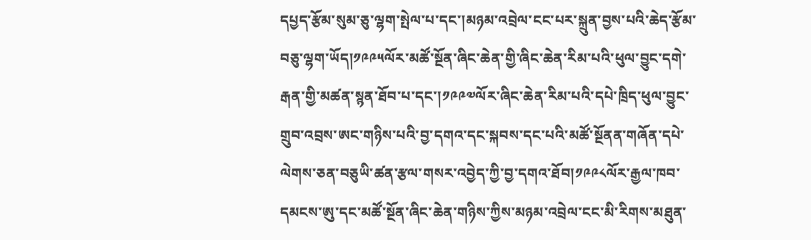དཔྱད་རྩོམ་སུམ་ཅུ་ལྷག་སྤེལ་པ་དང་།མཉམ་འབྲེལ་ངང་པར་སྐྲུན་བྱས་པའི་ཆེད་རྩོམ་བཅུ་ལྷག་ཡོད།༡༩༩༥ལོར་མཚོ་སྔོན་ཞིང་ཆེན་གྱི་ཞིང་ཆེན་རིམ་པའི་ཕུལ་བྱུང་དགེ་རྒན་གྱི་མཚན་སྙན་ཐོབ་པ་དང་།༡༩༩༧ལོར་ཞིང་ཆེན་རིམ་པའི་དཔེ་ཁྲིད་ཕུལ་བྱུང་གྲུབ་འབྲས་ཨང་གཉིས་པའི་བྱ་དགའ་དང་སྐབས་དང་པའི་མཚོ་སྔོནན་གཞོན་དཔེ་ལེགས་ཅན་བཅུཡི་ཚན་རྩལ་གསར་འབྱེད་ཀྱི་བྱ་དགའ་ཐོབ།༡༩༩༨ལོར་རྒྱལ་ཁབ་དམངས་ཨུ་དང་མཚོ་སྔོན་ཞིང་ཆེན་གཉིས་ཀྱིས་མཉམ་འབྲེལ་ངང་མི་རིགས་མཐུན་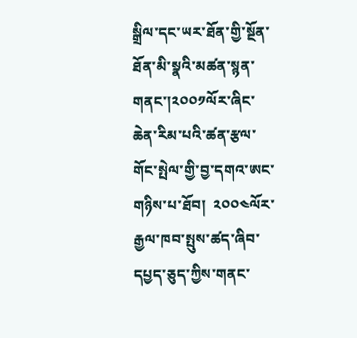སྒྲིལ་དང་ཡར་ཐོན་གྱི་སྔོན་ཐོན་མི་སྣའི་མཚན་སྙན་གནང་།༢༠༠༡ལོར་ཞིང་ཆེན་རིམ་པའི་ཚན་རྩལ་གོང་སྤེལ་གྱི་བྱ་དགའ་ཨང་གཉིས་པ་ཐོབ།  ༢༠༠༤ལོར་རྒྱལ་ཁབ་སྤུས་ཚད་ཞིབ་དཔྱད་ཅུད་ཀྱིས་གནང་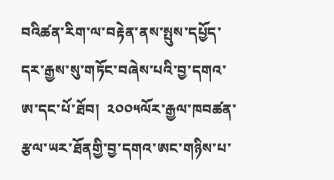བའིཚན་རིག་ལ་བརྟེན་ནས་སྤུས་དཔྱོད་དར་རྒྱས་སུ་གཏོང་བཞེས་པའི་བྱ་དགའ་ཨ་དང་པོ་ཐོབ།  ༢༠༠༥ལོར་རྒྱལ་ཁབཚན་རྩལ་ཡར་ཐོནགྱི་བྱ་དགའ་ཨང་གཉིས་པ་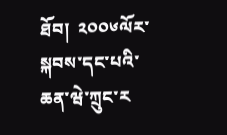ཐོབ།  ༢༠༠༦ལོར་སྐབས་དང་པའི་ཆན་ཝེ་ཀྲུང་ར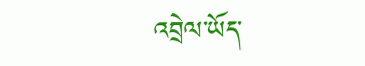འབྲེལ་ཡོད་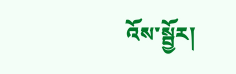འོས་སྦྱོར།